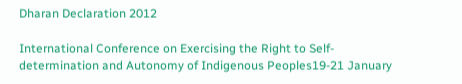Dharan Declaration 2012

International Conference on Exercising the Right to Self-determination and Autonomy of Indigenous Peoples19-21 January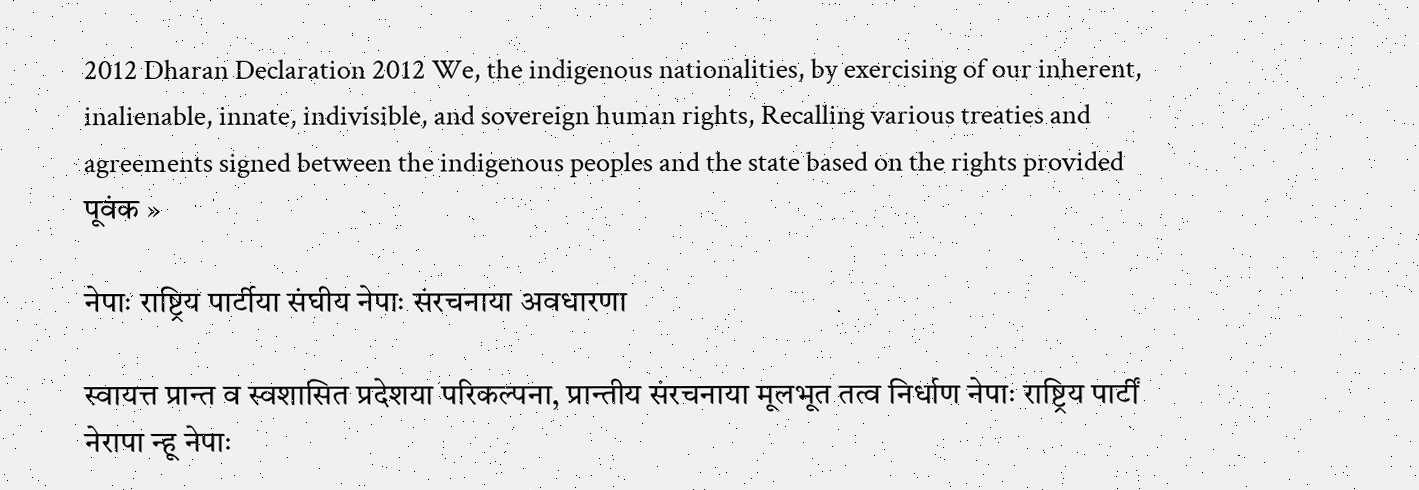2012 Dharan Declaration 2012 We, the indigenous nationalities, by exercising of our inherent, inalienable, innate, indivisible, and sovereign human rights, Recalling various treaties and agreements signed between the indigenous peoples and the state based on the rights provided पूवंक »

नेपाः राष्ट्रिय पार्टीया संघीय नेपाः संरचनाया अवधारणा

स्वायत्त प्रान्त व स्वशासित प्रदेशया परिकल्पना, प्रान्तीय संरचनाया मूलभूत तत्व निर्धाण नेपाः राष्ट्रिय पार्टीं नेरापा न्हू नेपाः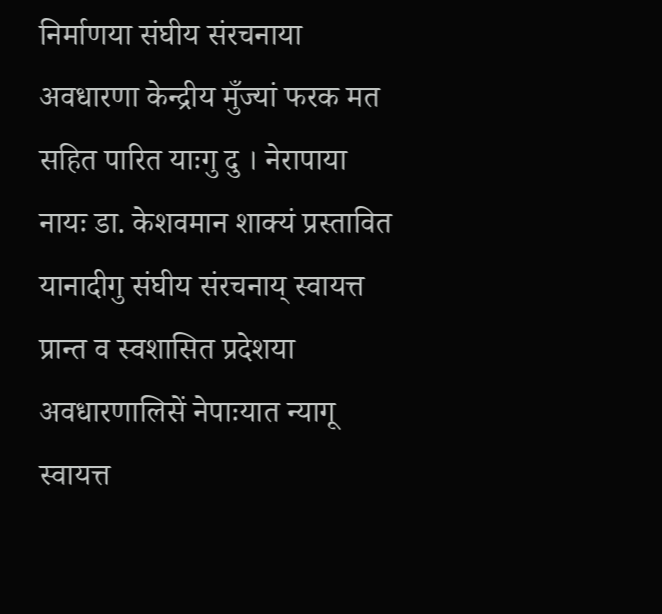निर्माणया संघीय संरचनाया अवधारणा केन्द्रीय मुँज्यां फरक मत सहित पारित याःगु दु । नेरापाया नायः डा. केशवमान शाक्यं प्रस्तावित यानादीगु संघीय संरचनाय् स्वायत्त प्रान्त व स्वशासित प्रदेशया अवधारणालिसें नेपाःयात न्यागू स्वायत्त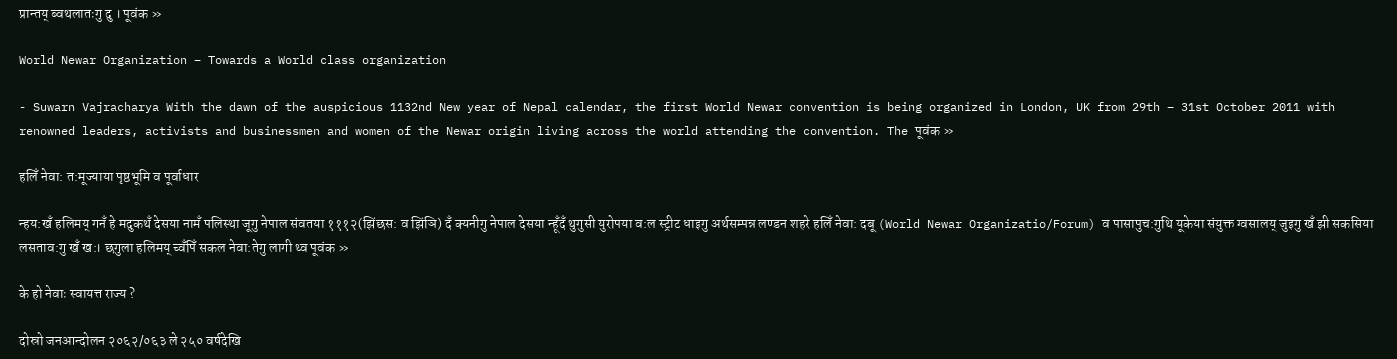प्रान्तय् ब्वथलातःगु दु । पूवंक »

World Newar Organization – Towards a World class organization

- Suwarn Vajracharya With the dawn of the auspicious 1132nd New year of Nepal calendar, the first World Newar convention is being organized in London, UK from 29th – 31st October 2011 with renowned leaders, activists and businessmen and women of the Newar origin living across the world attending the convention. The पूवंक »

हलिँ नेवा: त:मूज्याया पृष्ठभूमि व पूर्वाधार

न्हय:खँ हलिमय् गनँ हे मदुकथँ देसया नामँ पलिस्था जूगु नेपाल संवतया १११२(झिंछस: व झिंञि) दँ क्यनीगु नेपाल देसया न्हूँदँ थुगुसी युरोपया व:ल स्ट्रीट धाइगु अर्थसम्पन्न लण्डन शहरे हलिँ नेवा: दबू (World Newar Organizatio/Forum) व पासापुच:गुथि यूकेया संयुक्त ग्वसालय् जुइगु खँ झी सकसिया लसताव:गु खँ ख:। छगुला हलिमय् च्वँपिँ सकल नेवा:तेगु लागी थ्व पूवंक »

के हो नेवाः स्वायत्त राज्य ?

दोस्रो जनआन्दोलन २०६२/०६३ ले २५० वर्षदेखि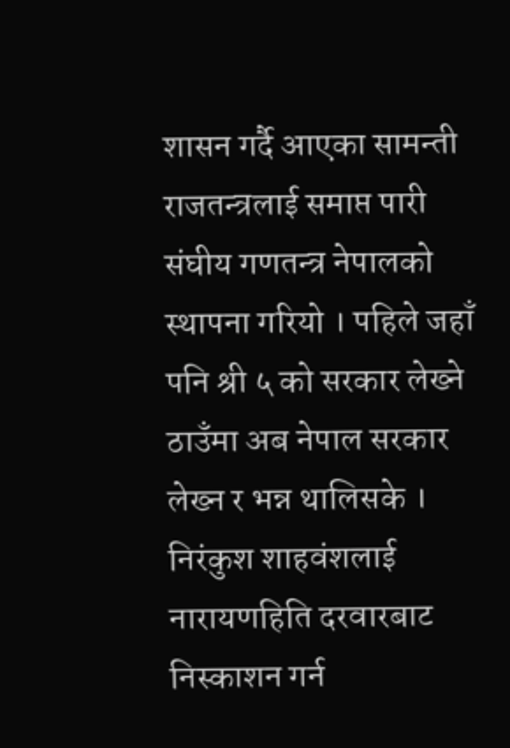शासन गर्दै आएका सामन्ती राजतन्त्रलाई समाप्त पारी संघीय गणतन्त्र नेपालको स्थापना गरियो । पहिले जहाँ पनि श्री ५ को सरकार लेख्ने ठाउँमा अब नेपाल सरकार लेख्न र भन्न थालिसके । निरंकुश शाहवंशलाई नारायणहिति दरवारबाट निस्काशन गर्न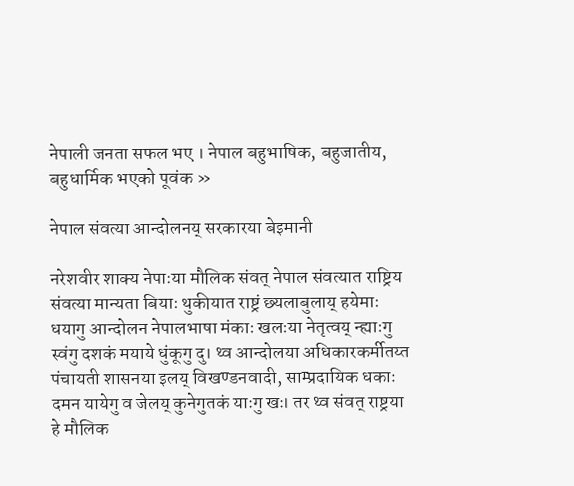नेपाली जनता सफल भए । नेपाल बहुभाषिक, बहुजातीय, बहुधार्मिक भएको पूवंक »

नेपाल संवत्या आन्दोलनय् सरकारया बेइमानी

नरेशवीर शाक्य नेपाःया मौलिक संवत् नेपाल संवत्यात राष्ट्रिय संवत्या मान्यता बियाः थुकीयात राष्ट्रं छ्यलाबुलाय् हयेमाः धयागु आन्दोलन नेपालभाषा मंकाः खलःया नेतृत्वय् न्ह्याःगु स्वंगु दशकं मयाये धुंकूगु दु। थ्व आन्दोलया अधिकारकर्मीतय्त पंचायती शासनया इलय् विखण्डनवादी, साम्प्रदायिक धकाः दमन यायेगु व जेलय् कुनेगुतकं याःगु खः। तर थ्व संवत् राष्ट्रया हे मौलिक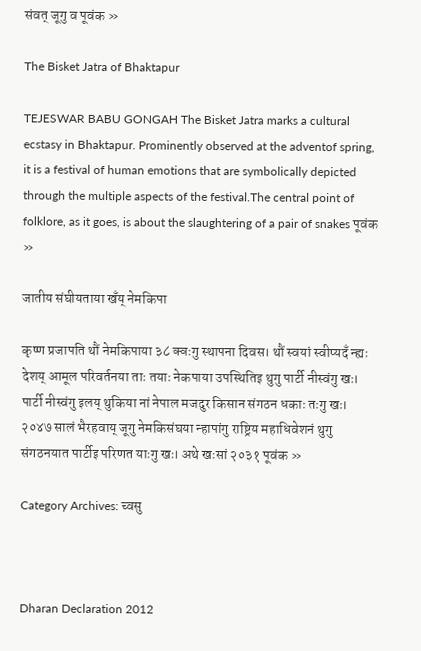संवत् जूगु व पूवंक »

The Bisket Jatra of Bhaktapur

TEJESWAR BABU GONGAH The Bisket Jatra marks a cultural ecstasy in Bhaktapur. Prominently observed at the adventof spring, it is a festival of human emotions that are symbolically depicted through the multiple aspects of the festival.The central point of folklore, as it goes, is about the slaughtering of a pair of snakes पूवंक »

जातीय संघीयताया खँय् नेमकिपा

कृष्ण प्रजापति थौं नेमकिपाया ३८ क्वःगु स्थापना दिवस। थौं स्वयां स्वीप्यदँ न्ह्यः देशय् आमूल परिवर्तनया ताः तयाः नेकपाया उपस्थितिइ थुगु पार्टी नीस्वंगु खः। पार्टी नीस्वंगु इलय् थुकिया नां नेपाल मजदुर किसान संगठन धकाः तःगु खः। २०४७ सालं भैरहवाय् जूगु नेमकिसंघया न्हापांगु राष्ट्रिय महाधिवेशनं थुगु संगठनयात पार्टीइ परिणत याःगु खः। अथे खःसां २०३१ पूवंक »

Category Archives: च्वसु



Dharan Declaration 2012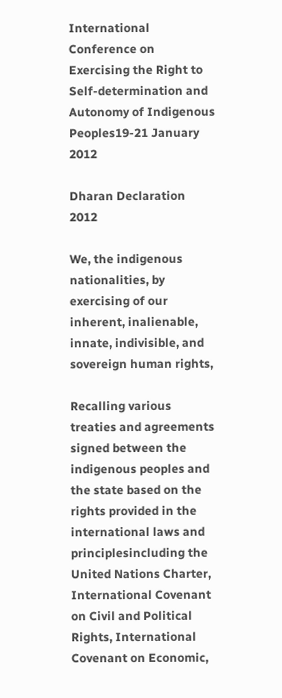International Conference on Exercising the Right to Self-determination and Autonomy of Indigenous Peoples19-21 January 2012

Dharan Declaration 2012

We, the indigenous nationalities, by exercising of our inherent, inalienable, innate, indivisible, and sovereign human rights,

Recalling various treaties and agreements signed between the indigenous peoples and the state based on the rights provided in the international laws and principlesincluding the United Nations Charter, International Covenant on Civil and Political Rights, International Covenant on Economic,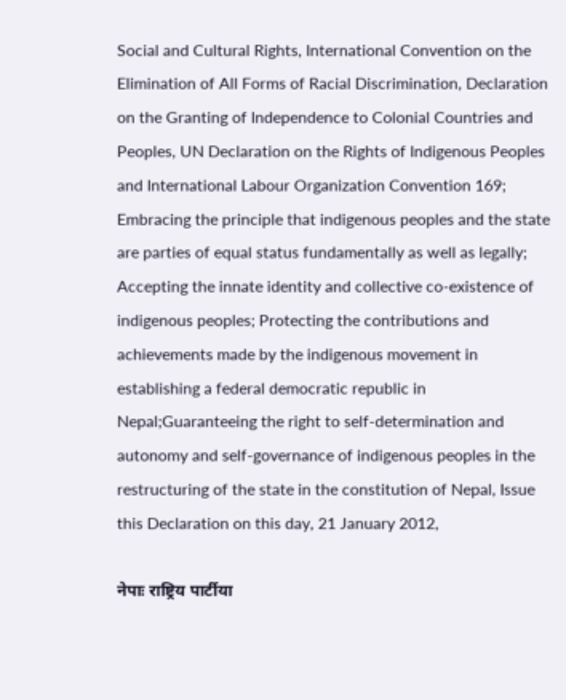Social and Cultural Rights, International Convention on the Elimination of All Forms of Racial Discrimination, Declaration on the Granting of Independence to Colonial Countries and Peoples, UN Declaration on the Rights of Indigenous Peoples and International Labour Organization Convention 169; Embracing the principle that indigenous peoples and the state are parties of equal status fundamentally as well as legally; Accepting the innate identity and collective co-existence of indigenous peoples; Protecting the contributions and achievements made by the indigenous movement in establishing a federal democratic republic in Nepal;Guaranteeing the right to self-determination and autonomy and self-governance of indigenous peoples in the restructuring of the state in the constitution of Nepal, Issue this Declaration on this day, 21 January 2012,

नेपाः राष्ट्रिय पार्टीया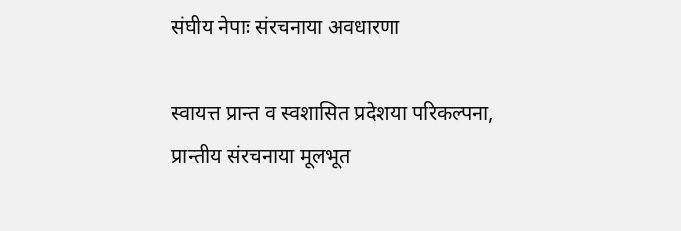संघीय नेपाः संरचनाया अवधारणा

स्वायत्त प्रान्त व स्वशासित प्रदेशया परिकल्पना, प्रान्तीय संरचनाया मूलभूत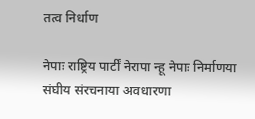तत्व निर्धाण

नेपाः राष्ट्रिय पार्टीं नेरापा न्हू नेपाः निर्माणया संघीय संरचनाया अवधारणा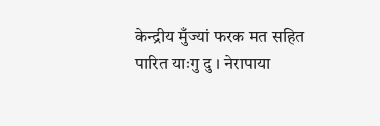केन्द्रीय मुँज्यां फरक मत सहित पारित याःगु दु । नेरापाया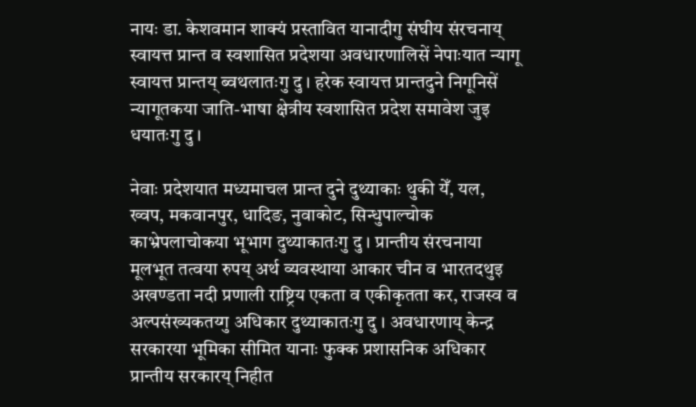नायः डा. केशवमान शाक्यं प्रस्तावित यानादीगु संघीय संरचनाय् स्वायत्त प्रान्त व स्वशासित प्रदेशया अवधारणालिसें नेपाःयात न्यागू स्वायत्त प्रान्तय् ब्वथलातःगु दु । हरेक स्वायत्त प्रान्तदुने निगूनिसें न्यागूतकया जाति-भाषा क्षेत्रीय स्वशासित प्रदेश समावेश जुइ धयातःगु दु ।

नेवाः प्रदेशयात मध्यमाचल प्रान्त दुने दुथ्याकाः थुकी येँ, यल, ख्वप, मकवानपुर, धादिङ, नुवाकोट, सिन्धुपाल्चोक काभ्रेपलाचोकया भूभाग दुथ्याकातःगु दु । प्रान्तीय संरचनाया मूलभूत तत्वया रुपय् अर्थ व्यवस्थाया आकार चीन व भारतदथुइ अखण्डता नदी प्रणाली राष्ट्रिय एकता व एकीकृतता कर, राजस्व व अल्पसंख्यकतय्गु अधिकार दुथ्याकातःगु दु । अवधारणाय् केन्द्र सरकारया भूमिका सीमित यानाः फुक्क प्रशासनिक अधिकार प्रान्तीय सरकारय् निहीत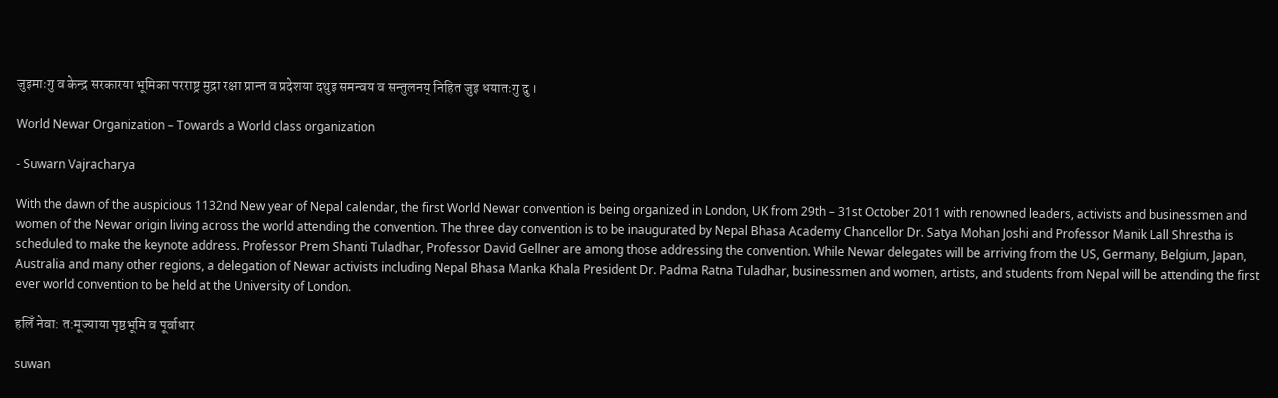जुइमाःगु व केन्द्र सरकारया भूमिका परराष्ट्र मुद्रा रक्षा प्रान्त व प्रदेशया दथुइ समन्वय व सन्तुलनय् निहित जुइ धयातःगु दु ।

World Newar Organization – Towards a World class organization

- Suwarn Vajracharya

With the dawn of the auspicious 1132nd New year of Nepal calendar, the first World Newar convention is being organized in London, UK from 29th – 31st October 2011 with renowned leaders, activists and businessmen and women of the Newar origin living across the world attending the convention. The three day convention is to be inaugurated by Nepal Bhasa Academy Chancellor Dr. Satya Mohan Joshi and Professor Manik Lall Shrestha is scheduled to make the keynote address. Professor Prem Shanti Tuladhar, Professor David Gellner are among those addressing the convention. While Newar delegates will be arriving from the US, Germany, Belgium, Japan, Australia and many other regions, a delegation of Newar activists including Nepal Bhasa Manka Khala President Dr. Padma Ratna Tuladhar, businessmen and women, artists, and students from Nepal will be attending the first ever world convention to be held at the University of London.

हलिँ नेवा: त:मूज्याया पृष्ठभूमि व पूर्वाधार

suwan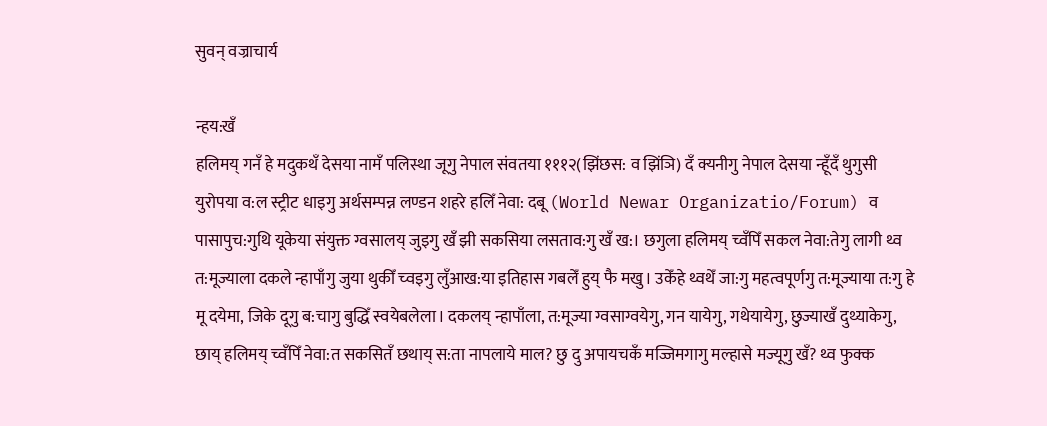सुवन् वज्राचार्य

न्हय:खँ
हलिमय् गनँ हे मदुकथँ देसया नामँ पलिस्था जूगु नेपाल संवतया १११२(झिंछस: व झिंञि) दँ क्यनीगु नेपाल देसया न्हूँदँ थुगुसी युरोपया व:ल स्ट्रीट धाइगु अर्थसम्पन्न लण्डन शहरे हलिँ नेवा: दबू (World Newar Organizatio/Forum) व पासापुच:गुथि यूकेया संयुक्त ग्वसालय् जुइगु खँ झी सकसिया लसताव:गु खँ ख:। छगुला हलिमय् च्वँपिँ सकल नेवा:तेगु लागी थ्व त:मूज्याला दकले न्हापाँगु जुया थुकीँ च्वइगु लुँआख:या इतिहास गबलेँ हुय् फै मखु। उकेँहे थ्वथेँ जा:गु महत्वपूर्णगु त:मूज्याया त:गु हे मू दयेमा, जिके दूगु ब:चागु बुद्धिँ स्वयेबलेला। दकलय् न्हापाँला, त:मूज्या ग्वसाग्वयेगु, गन यायेगु, गथेयायेगु, छुज्याखँ दुथ्याकेगु, छाय् हलिमय् च्वँपिँ नेवा:त सकसितँ छथाय् स:ता नापलाये माल? छु दु अपायचकँ मज्जिमगागु मल्हासे मज्यूगु खँ? थ्व फुक्क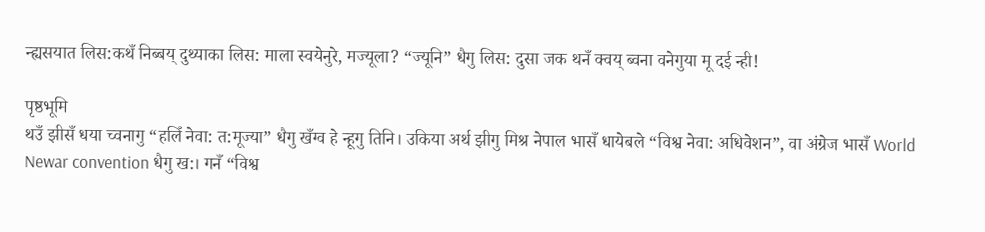न्ह्यसयात लिस:कथँ निब्बय् दुथ्याका लिस: माला स्वयेनुरे, मज्यूला? “ज्यूनि” धैगु लिस: दुसा जक थनँ क्वय् ब्वना वनेगुया मू दई न्ही!

पृष्ठभूमि
थउँ झीसँ धया च्वनागु “हलिँ नेवा: त:मूज्या” धैगु खँग्व हे न्हूगु तिनि। उकिया अर्थ झीगु मिश्र नेपाल भासँ धायेबले “विश्व नेवा: अधिवेशन”, वा अंग्रेज भासँ World Newar convention धैगु ख:। गनँ “विश्व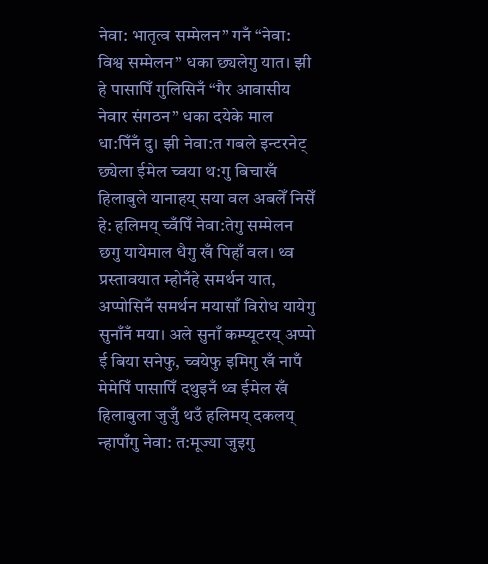नेवा: भातृत्व सम्मेलन” गनँ “नेवा: विश्व सम्मेलन” धका छ्यलेगु यात। झी हे पासापिँ गुलिसिनँ “गैर आवासीय नेवार संगठन” धका दयेके माल धा:पिँनँ दु। झी नेवा:त गबले इन्टरनेट् छ्येला ईमेल च्वया थ:गु बिचाखँ हिलाबुले यानाहय् सया वल अबलेँ निसेँ हे: हलिमय् च्वँपिँ नेवा:तेगु सम्मेलन छगु यायेमाल धैगु खँ पिहाँ वल। थ्व प्रस्तावयात म्होनँहे समर्थन यात, अप्पोसिनँ समर्थन मयासाँ विरोध यायेगु सुनाँनँ मया। अले सुनाँ कम्प्यूटरय् अप्पो ई बिया सनेफु, च्वयेफु इमिगु खँ नापँ मेमेपिँ पासापिँ दथुइनँ थ्व ईमेल खँ हिलाबुला जुजुँ थउँ हलिमय् दकलय् न्हापाँगु नेवा: त:मूज्या जुइगु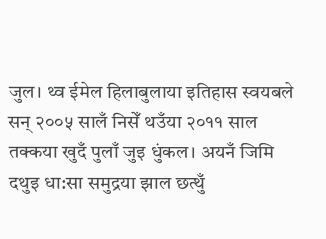जुल। थ्व ईमेल हिलाबुलाया इतिहास स्वयबले सन् २००५ सालँ निसेँ थउँया २०११ साल तक्कया खुदँ पुलाँ जुइ धुंकल। अयनँ जिमि दथुइ धा:सा समुद्रया झाल छत्थुँ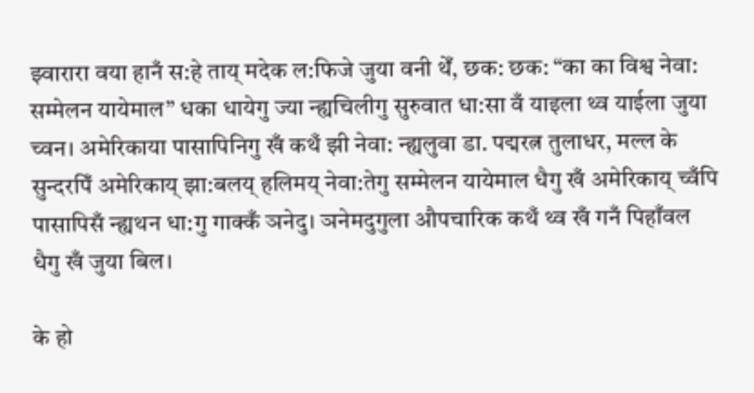झ्वारारा वया हानँ स:हे ताय् मदेक ल:फिजे जुया वनी थेँ, छक: छक: “का का विश्व नेवा: सम्मेलन यायेमाल” धका धायेगु ज्या न्ह्यचिलीगु सुरुवात धा:सा वँ याइला थ्व याईला जुया च्वन। अमेरिकाया पासापिनिगु खँ कथँ झी नेवा: न्ह्यलुवा डा. पद्मरत्न तुलाधर, मल्ल के सुन्दरपिँ अमेरिकाय् झा:बलय् हलिमय् नेवा:तेगु सम्मेलन यायेमाल धैगु खँ अमेरिकाय् च्वँपि पासापिसँ न्ह्यथन धा:गु गाक्कँ ञनेदु। ञनेमदुगुला औपचारिक कथँ थ्व खँ गनँ पिहाँवल धैगु खँ जुया बिल।

के हो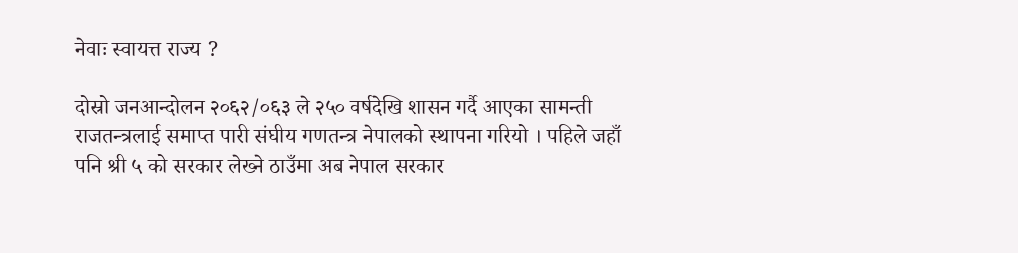नेवाः स्वायत्त राज्य ?

दोस्रो जनआन्दोलन २०६२/०६३ ले २५० वर्षदेखि शासन गर्दै आएका सामन्ती राजतन्त्रलाई समाप्त पारी संघीय गणतन्त्र नेपालको स्थापना गरियो । पहिले जहाँ पनि श्री ५ को सरकार लेख्ने ठाउँमा अब नेपाल सरकार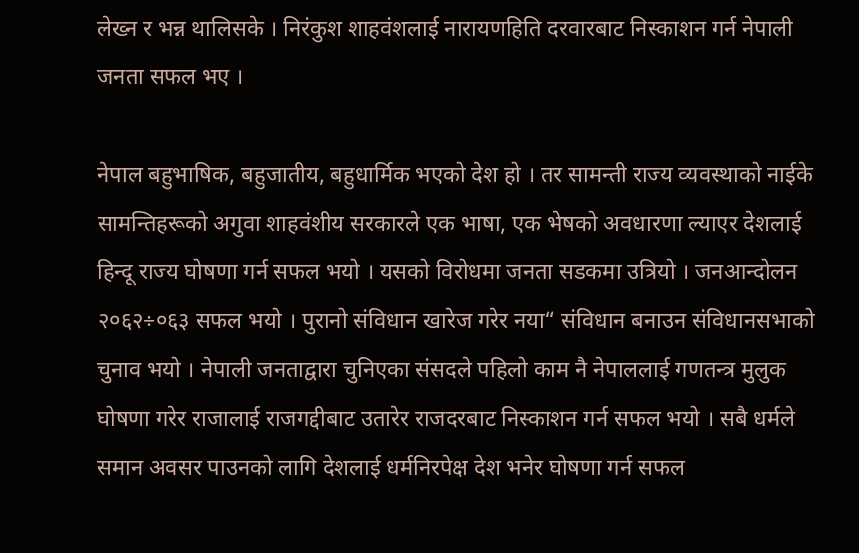लेख्न र भन्न थालिसके । निरंकुश शाहवंशलाई नारायणहिति दरवारबाट निस्काशन गर्न नेपाली जनता सफल भए ।

नेपाल बहुभाषिक, बहुजातीय, बहुधार्मिक भएको देश हो । तर सामन्ती राज्य व्यवस्थाको नाईके सामन्तिहरूको अगुवा शाहवंशीय सरकारले एक भाषा, एक भेषको अवधारणा ल्याएर देशलाई हिन्दू राज्य घोषणा गर्न सफल भयो । यसको विरोधमा जनता सडकमा उत्रियो । जनआन्दोलन २०६२÷०६३ सफल भयो । पुरानो संविधान खारेज गरेर नया“ संविधान बनाउन संविधानसभाको चुनाव भयो । नेपाली जनताद्वारा चुनिएका संसदले पहिलो काम नै नेपाललाई गणतन्त्र मुलुक घोषणा गरेर राजालाई राजगद्दीबाट उतारेर राजदरबाट निस्काशन गर्न सफल भयो । सबै धर्मले समान अवसर पाउनको लागि देशलाई धर्मनिरपेक्ष देश भनेर घोषणा गर्न सफल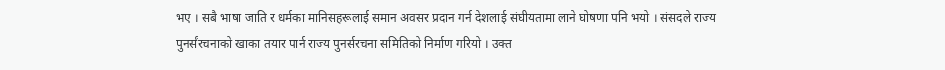भए । सबै भाषा जाति र धर्मका मानिसहरूलाई समान अवसर प्रदान गर्न देशलाई संघीयतामा लाने घोषणा पनि भयो । संसदले राज्य पुनर्संरचनाको खाका तयार पार्न राज्य पुनर्सरचना समितिको निर्माण गरियो । उक्त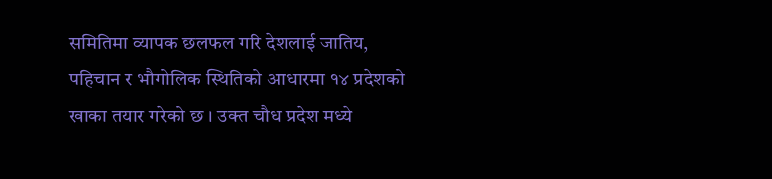समितिमा व्यापक छलफल गरि देशलाई जातिय, पहिचान र भौगोलिक स्थितिको आधारमा १४ प्रदेशको खाका तयार गरेको छ । उक्त चौध प्रदेश मध्ये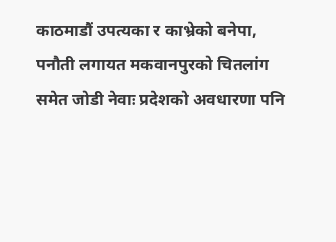काठमाडौं उपत्यका र काभ्रेको बनेपा, पनौती लगायत मकवानपुरको चितलांग समेत जोडी नेवाः प्रदेशको अवधारणा पनि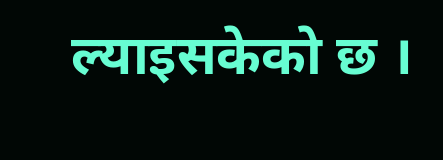ल्याइसकेको छ ।